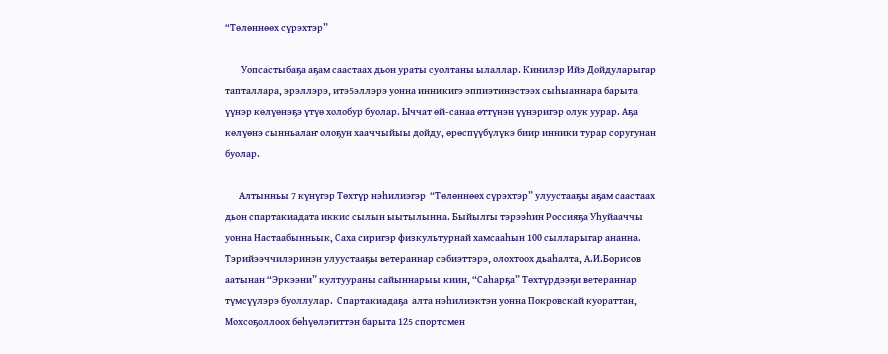“Төлөннөөх сүрэхтэр”

        Уопсастыбаҕа аҕам саастаах дьон ураты суолтаны ылаллар. Кинилэр Ийэ Дойдуларыгар  тапталлара, эрэллэрэ, итэ5эллэрэ уонна инникигэ эппиэтинэстээх сыһыаннара барыта үүнэр көлүөнэҕэ үтүө холобур буолар. Ыччат өй-санаа өттүнэн үүнэригэр олук уурар. Аҕа көлүөнэ сынньалаҥ олоҕун хааччыйыы дойду, өрөспүүбүлүкэ биир инники турар соругунан буолар.

       Алтынньы 7 күнүгэр Төхтүр нэһилиэгэр  “Төлөннөөх сүрэхтэр” улуустааҕы аҕам саастаах дьон спартакиадата иккис сылын ыытылынна. Быйылгы тэрээһин Россияҕа Уһуйааччы уонна Настаабынньык, Саха сиригэр физкультурнай хамсааһын 100 сылларыгар ананна. Тэрийээччилэринэн улуустааҕы ветераннар сэбиэттэрэ, олохтоох дьаһалта, А.И.Борисов аатынан “Эркээни” култуураны сайыннарыы киин, “Саһарҕа” Төхтүрдээҕи ветераннар түмсүүлэрэ буоллулар.  Спартакиадаҕа  алта нэһилиэктэн уонна Покровскай куораттан, Мохсоҕоллоох бөһүөлэгиттэн барыта 125 спортсмен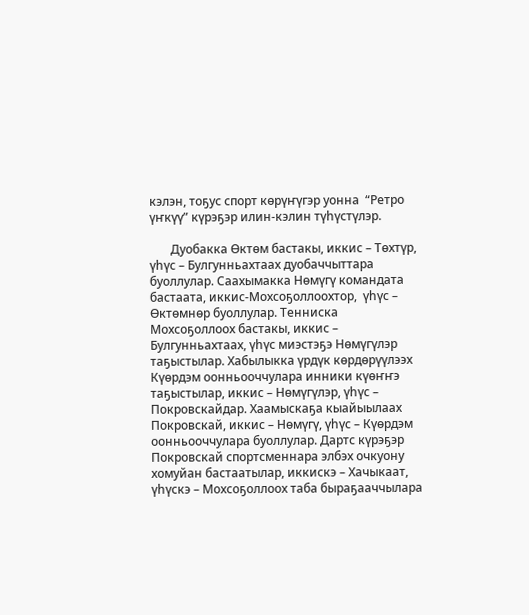кэлэн, тоҕус спорт көрүҥүгэр уонна  “Ретро үҥкүү” күрэҕэр илин-кэлин түһүстүлэр.

       Дуобакка Өктөм бастакы, иккис – Төхтүр, үһүс – Булгунньахтаах дуобаччыттара буоллулар. Саахымакка Нөмүгү командата бастаата, иккис-Мохсоҕоллоохтор,  үһүс – Өктөмнөр буоллулар. Тенниска  Мохсоҕоллоох бастакы, иккис – Булгунньахтаах, үһүс миэстэҕэ Нөмүгүлэр таҕыстылар. Хабылыкка үрдүк көрдөрүүлээх Күөрдэм оонньооччулара инники күөҥҥэ таҕыстылар, иккис – Нөмүгүлэр, үһүс – Покровскайдар. Хаамыскаҕа кыайыылаах Покровскай, иккис – Нөмүгү, үһүс – Күөрдэм оонньооччулара буоллулар. Дартс күрэҕэр Покровскай спортсменнара элбэх очкуону хомуйан бастаатылар, иккискэ – Хачыкаат, үһүскэ – Мохсоҕоллоох таба быраҕааччылара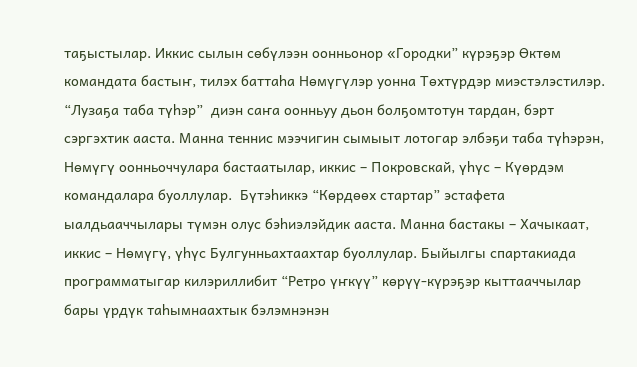таҕыстылар. Иккис сылын сөбүлээн оонньонор «Городки” күрэҕэр Өктөм командата бастыҥ, тилэх баттаһа Нөмүгүлэр уонна Төхтүрдэр миэстэлэстилэр. “Лузаҕа таба түһэр”  диэн саҥа оонньуу дьон болҕомтотун тардан, бэрт сэргэхтик ааста. Манна теннис мээчигин сымыыт лотогар элбэҕи таба түһэрэн, Нөмүгү оонньоччулара бастаатылар, иккис – Покровскай, үһүс – Күөрдэм командалара буоллулар.  Бүтэһиккэ “Көрдөөх стартар” эстафета ыалдьааччылары түмэн олус бэһиэлэйдик ааста. Манна бастакы – Хачыкаат, иккис – Нөмүгү, үһүс Булгунньахтаахтар буоллулар. Быйылгы спартакиада программатыгар килэриллибит “Ретро үҥкүү” көрүү-күрэҕэр кыттааччылар бары үрдүк таһымнаахтык бэлэмнэнэн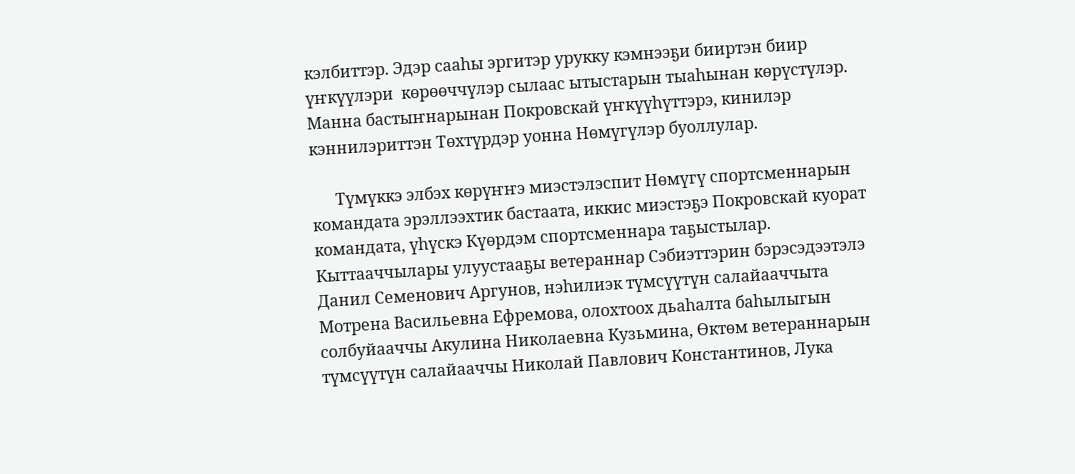кэлбиттэр. Эдэр сааһы эргитэр урукку кэмнээҕи бииртэн биир үҥкүүлэри  көрөөччүлэр сылаас ытыстарын тыаһынан көрүстүлэр. Манна бастыҥнарынан Покровскай үҥкүүһүттэрэ, кинилэр кэннилэриттэн Төхтүрдэр уонна Нөмүгүлэр буоллулар.

      Түмүккэ элбэх көрүҥҥэ миэстэлэспит Нөмүгү спортсменнарын командата эрэллээхтик бастаата, иккис миэстэҕэ Покровскай куорат командата, үһүскэ Күөрдэм спортсменнара таҕыстылар. Кыттааччылары улуустааҕы ветераннар Сэбиэттэрин бэрэсэдээтэлэ Данил Семенович Аргунов, нэһилиэк түмсүүтүн салайааччыта Мотрена Васильевна Ефремова, олохтоох дьаһалта баһылыгын солбуйааччы Акулина Николаевна Кузьмина, Өктөм ветераннарын түмсүүтүн салайааччы Николай Павлович Константинов, Лука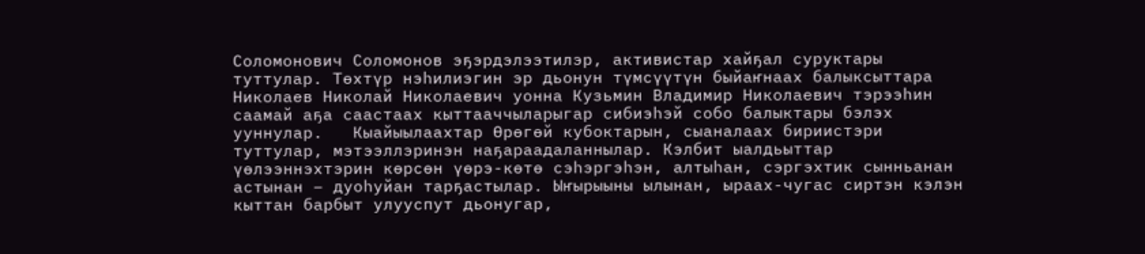Соломонович Соломонов эҕэрдэлээтилэр, активистар хайҕал суруктары туттулар. Төхтүр нэһилиэгин эр дьонун түмсүүтүн быйаҥнаах балыксыттара Николаев Николай Николаевич уонна Кузьмин Владимир Николаевич тэрээһин саамай аҕа саастаах кыттааччыларыгар сибиэһэй собо балыктары бэлэх ууннулар.   Кыайыылаахтар Өрөгөй кубоктарын, сыаналаах бириистэри туттулар, мэтээллэринэн наҕараадаланнылар. Кэлбит ыалдьыттар үөлээннэхтэрин көрсөн үөрэ-көтө сэһэргэһэн, алтыһан, сэргэхтик сынньанан астынан – дуоһуйан тарҕастылар. Ыҥырыыны ылынан, ыраах-чугас сиртэн кэлэн кыттан барбыт улууспут дьонугар,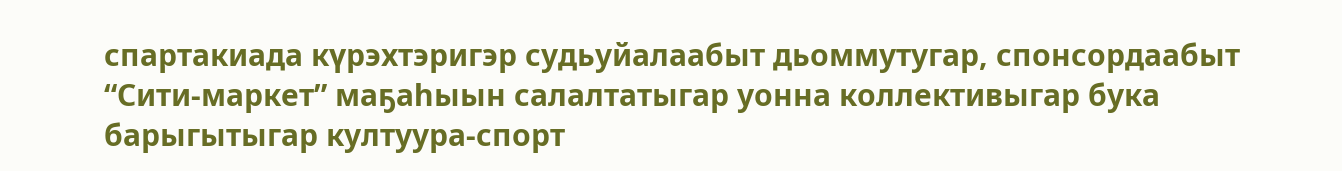спартакиада күрэхтэригэр судьуйалаабыт дьоммутугар, спонсордаабыт  “Сити-маркет” маҕаһыын салалтатыгар уонна коллективыгар бука барыгытыгар култуура-спорт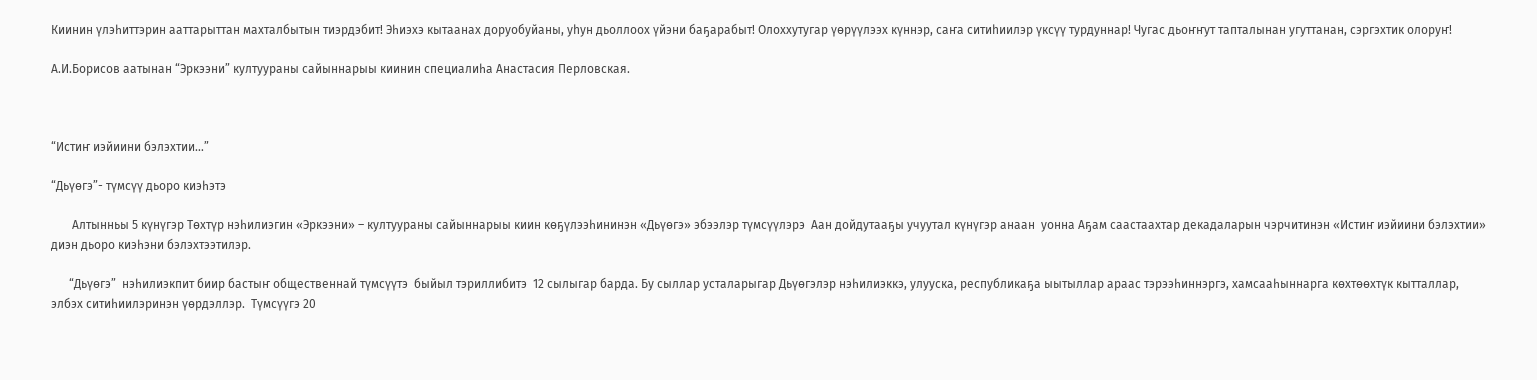Киинин үлэһиттэрин ааттарыттан махталбытын тиэрдэбит! Эһиэхэ кытаанах доруобуйаны, уhун дьоллоох үйэни баҕарабыт! Олоххутугар үөрүүлээх күннэр, саҥа ситиhиилэр үксүү турдуннар! Чугас дьоҥҥут тапталынан угуттанан, сэргэхтик олоруҥ!

А.И.Борисов аатынан “Эркээни” култуураны сайыннарыы киинин специалиһа Анастасия Перловская.



“Истиҥ иэйиини бэлэхтии…”

“Дьүөгэ”- түмсүү дьоро киэһэтэ

       Алтынньы 5 күнүгэр Төхтүр нэһилиэгин «Эркээни» – култуураны сайыннарыы киин көҕүлээһининэн «Дьүөгэ» эбээлэр түмсүүлэрэ  Аан дойдутааҕы учуутал күнүгэр анаан  уонна Аҕам саастаахтар декадаларын чэрчитинэн «Истиҥ иэйиини бэлэхтии» диэн дьоро киэһэни бэлэхтээтилэр.

      “Дьүөгэ”  нэһилиэкпит биир бастыҥ общественнай түмсүүтэ  быйыл тэриллибитэ  12 сылыгар барда. Бу сыллар усталарыгар Дьүөгэлэр нэһилиэккэ, улууска, республикаҕа ыытыллар араас тэрээһиннэргэ, хамсааһыннарга көхтөөхтүк кытталлар, элбэх ситиһиилэринэн үөрдэллэр.  Түмсүүгэ 20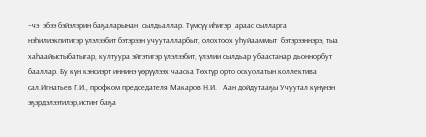–чэ  эбээ бэйэлэрин баҕаларынан  сылдьаллар. Түмсүү иһигэр  араас сылларга нэһилиэкпитигэр үлэлээбит бэтэрээн учууталларбыт, олохтоох уһуйааммыт  бэтэрээннэрэ, тыа хаһаайыстыбатыгар, култуура эйгэтигэр үлэлээбит, үлэлии сылдьар убаастанар дьоннорбут бааллар. Бу күн кэнсиэрт иннинэ үөрүүлээх чааска Төхтүр орто оскуолатын коллектива  сал.Игнатьев Г.И., профком председателя Макаров Н.И.   Аан дойдутааҕы Учуутал күнүнэн  эҕэрдэлээтилэр,истиҥ баҕа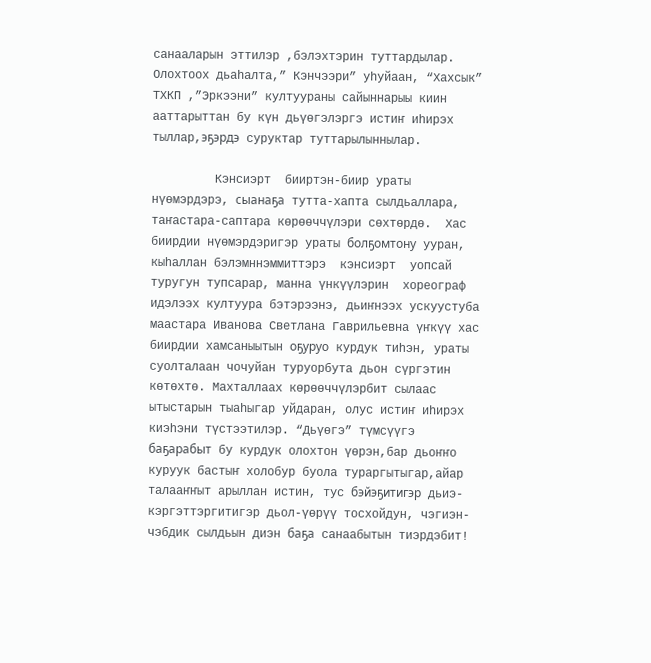санааларын эттилэр ,бэлэхтэрин туттардылар. Олохтоох дьаһалта,” Кэнчээри” уһуйаан, “Хахсык” ТХКП ,”Эркээни” култуураны сайыннарыы киин  ааттарыттан бу күн дьүөгэлэргэ истиҥ иһирэх тыллар,эҕэрдэ суруктар туттарылыннылар.

         Кэнсиэрт  бииртэн-биир ураты нүөмэрдэрэ, сыанаҕа тутта-хапта сылдьаллара, таҥастара-саптара көрөөччүлэри сөхтөрдө.  Хас биирдии нүөмэрдэригэр ураты болҕомтону ууран, кыһаллан бэлэмннэммиттэрэ  кэнсиэрт  уопсай туругун тупсарар, манна үнкүүлэрин  хореограф идэлээх култуура бэтэрээнэ, дьиҥнээх ускуустуба маастара Иванова Светлана Гаврильевна үҥкүү хас биирдии хамсаныытын оҕуруо курдук тиһэн, ураты суолталаан чочуйан туруорбута дьон сүргэтин көтөхтө. Махталлаах көрөөччүлэрбит сылаас ытыстарын тыаһыгар уйдаран, олус истиҥ иһирэх киэһэни түстээтилэр. “Дьүөгэ” түмсүүгэ баҕарабыт бу курдук олохтон үөрэн,бар дьоҥҥо куруук бастыҥ холобур буола тураргытыгар,айар талааҥҥыт арыллан истин, тус бэйэҕитигэр дьиэ-кэргэттэргитигэр дьол-үөрүү тосхойдун, чэгиэн-чэбдик сылдьын диэн баҕа санаабытын тиэрдэбит!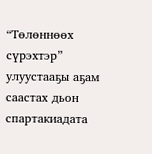“Төлөннөөх сүрэхтэр” улуустааҕы аҕам саастах дьон спартакиадата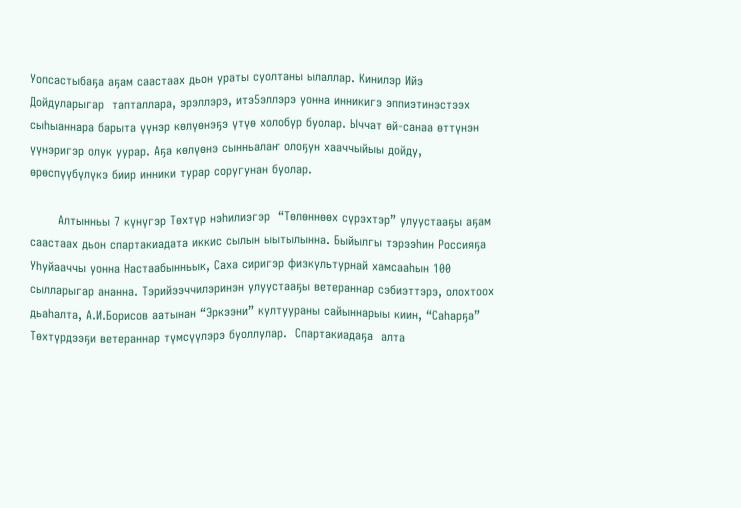Уопсастыбаҕа аҕам саастаах дьон ураты суолтаны ылаллар. Кинилэр Ийэ Дойдуларыгар  тапталлара, эрэллэрэ, итэ5эллэрэ уонна инникигэ эппиэтинэстээх сыһыаннара барыта үүнэр көлүөнэҕэ үтүө холобур буолар. Ыччат өй-санаа өттүнэн үүнэригэр олук уурар. Аҕа көлүөнэ сынньалаҥ олоҕун хааччыйыы дойду, өрөспүүбүлүкэ биир инники турар соругунан буолар.

       Алтынньы 7 күнүгэр Төхтүр нэһилиэгэр  “Төлөннөөх сүрэхтэр” улуустааҕы аҕам саастаах дьон спартакиадата иккис сылын ыытылынна. Быйылгы тэрээһин Россияҕа Уһуйааччы уонна Настаабынньык, Саха сиригэр физкультурнай хамсааһын 100 сылларыгар ананна. Тэрийээччилэринэн улуустааҕы ветераннар сэбиэттэрэ, олохтоох дьаһалта, А.И.Борисов аатынан “Эркээни” култуураны сайыннарыы киин, “Саһарҕа” Төхтүрдээҕи ветераннар түмсүүлэрэ буоллулар.  Спартакиадаҕа  алта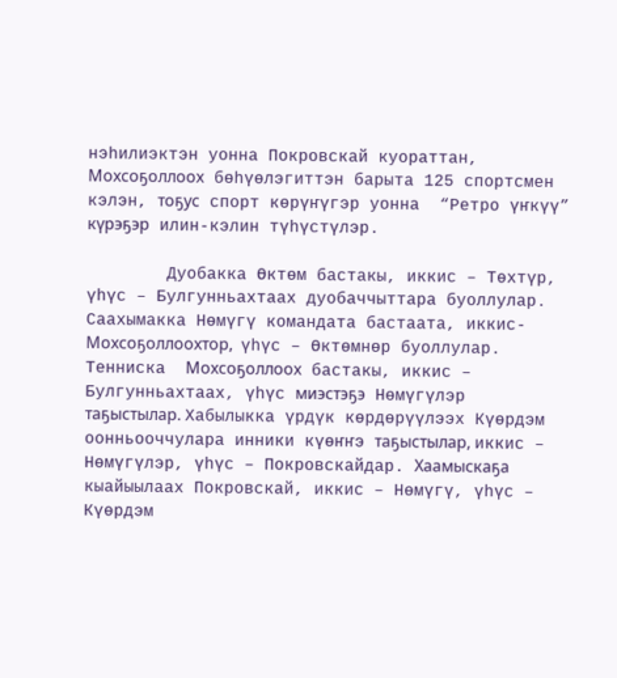нэһилиэктэн уонна Покровскай куораттан, Мохсоҕоллоох бөһүөлэгиттэн барыта 125 спортсмен кэлэн, тоҕус спорт көрүҥүгэр уонна  “Ретро үҥкүү” күрэҕэр илин-кэлин түһүстүлэр.

        Дуобакка Өктөм бастакы, иккис – Төхтүр, үһүс – Булгунньахтаах дуобаччыттара буоллулар. Саахымакка Нөмүгү командата бастаата, иккис-Мохсоҕоллоохтор,  үһүс – Өктөмнөр буоллулар. Тенниска  Мохсоҕоллоох бастакы, иккис – Булгунньахтаах, үһүс миэстэҕэ Нөмүгүлэр таҕыстылар. Хабылыкка үрдүк көрдөрүүлээх Күөрдэм оонньооччулара инники күөҥҥэ таҕыстылар, иккис – Нөмүгүлэр, үһүс – Покровскайдар. Хаамыскаҕа кыайыылаах Покровскай, иккис – Нөмүгү, үһүс – Күөрдэм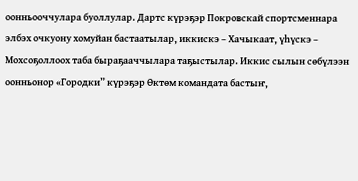оонньооччулара буоллулар. Дартс күрэҕэр Покровскай спортсменнара элбэх очкуону хомуйан бастаатылар, иккискэ – Хачыкаат, үһүскэ – Мохсоҕоллоох таба быраҕааччылара таҕыстылар. Иккис сылын сөбүлээн оонньонор «Городки” күрэҕэр Өктөм командата бастыҥ,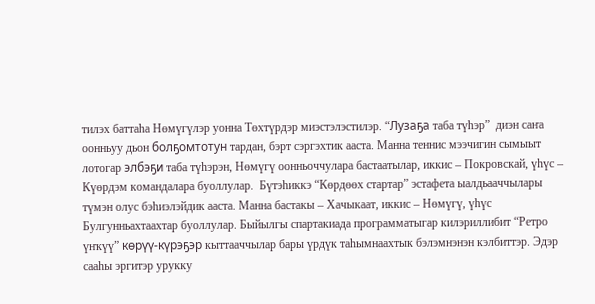тилэх баттаһа Нөмүгүлэр уонна Төхтүрдэр миэстэлэстилэр. “Лузаҕа таба түһэр”  диэн саҥа оонньуу дьон болҕомтотун тардан, бэрт сэргэхтик ааста. Манна теннис мээчигин сымыыт лотогар элбэҕи таба түһэрэн, Нөмүгү оонньоччулара бастаатылар, иккис – Покровскай, үһүс – Күөрдэм командалара буоллулар.  Бүтэһиккэ “Көрдөөх стартар” эстафета ыалдьааччылары түмэн олус бэһиэлэйдик ааста. Манна бастакы – Хачыкаат, иккис – Нөмүгү, үһүс Булгунньахтаахтар буоллулар. Быйылгы спартакиада программатыгар килэриллибит “Ретро үҥкүү” көрүү-күрэҕэр кыттааччылар бары үрдүк таһымнаахтык бэлэмнэнэн кэлбиттэр. Эдэр сааһы эргитэр урукку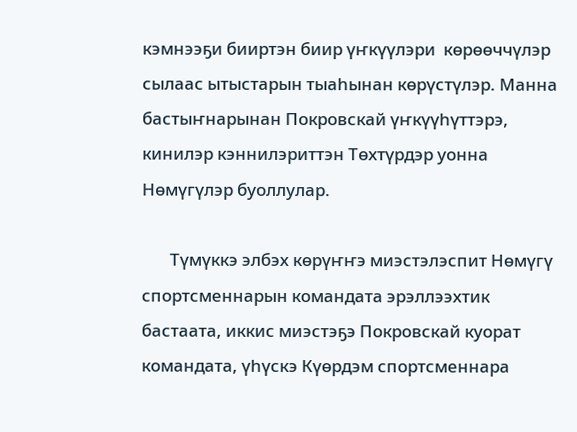кэмнээҕи бииртэн биир үҥкүүлэри  көрөөччүлэр сылаас ытыстарын тыаһынан көрүстүлэр. Манна бастыҥнарынан Покровскай үҥкүүһүттэрэ, кинилэр кэннилэриттэн Төхтүрдэр уонна Нөмүгүлэр буоллулар.

       Түмүккэ элбэх көрүҥҥэ миэстэлэспит Нөмүгү спортсменнарын командата эрэллээхтик бастаата, иккис миэстэҕэ Покровскай куорат командата, үһүскэ Күөрдэм спортсменнара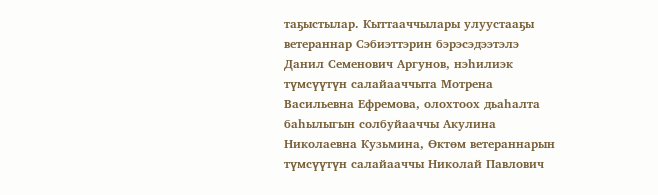таҕыстылар. Кыттааччылары улуустааҕы ветераннар Сэбиэттэрин бэрэсэдээтэлэ Данил Семенович Аргунов, нэһилиэк түмсүүтүн салайааччыта Мотрена Васильевна Ефремова, олохтоох дьаһалта баһылыгын солбуйааччы Акулина Николаевна Кузьмина, Өктөм ветераннарын түмсүүтүн салайааччы Николай Павлович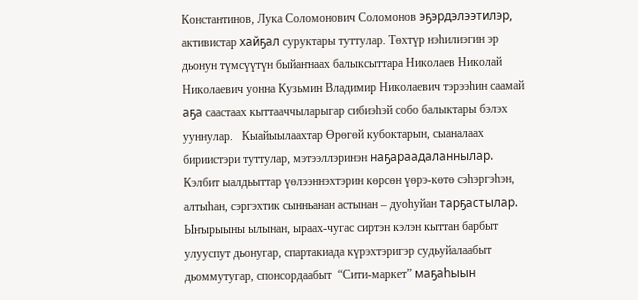Константинов, Лука Соломонович Соломонов эҕэрдэлээтилэр, активистар хайҕал суруктары туттулар. Төхтүр нэһилиэгин эр дьонун түмсүүтүн быйаҥнаах балыксыттара Николаев Николай Николаевич уонна Кузьмин Владимир Николаевич тэрээһин саамай аҕа саастаах кыттааччыларыгар сибиэһэй собо балыктары бэлэх ууннулар.   Кыайыылаахтар Өрөгөй кубоктарын, сыаналаах бириистэри туттулар, мэтээллэринэн наҕараадаланнылар. Кэлбит ыалдьыттар үөлээннэхтэрин көрсөн үөрэ-көтө сэһэргэһэн, алтыһан, сэргэхтик сынньанан астынан – дуоһуйан тарҕастылар. Ыҥырыыны ылынан, ыраах-чугас сиртэн кэлэн кыттан барбыт улууспут дьонугар, спартакиада күрэхтэригэр судьуйалаабыт дьоммутугар, спонсордаабыт  “Сити-маркет” маҕаһыын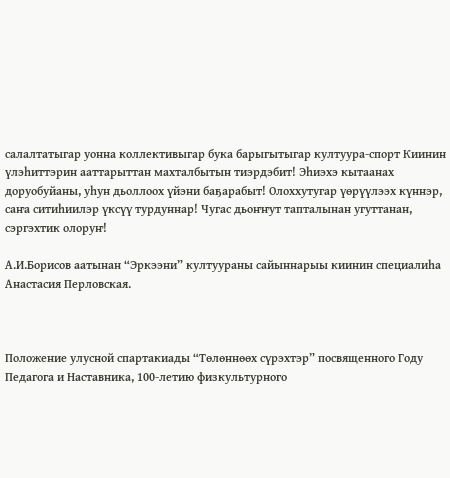салалтатыгар уонна коллективыгар бука барыгытыгар култуура-спорт Киинин үлэһиттэрин ааттарыттан махталбытын тиэрдэбит! Эһиэхэ кытаанах доруобуйаны, уhун дьоллоох үйэни баҕарабыт! Олоххутугар үөрүүлээх күннэр, саҥа ситиhиилэр үксүү турдуннар! Чугас дьоҥҥут тапталынан угуттанан, сэргэхтик олоруҥ!

А.И.Борисов аатынан “Эркээни” култуураны сайыннарыы киинин специалиһа Анастасия Перловская.



Положение улусной спартакиады “Төлөннөөх сүрэхтэр” посвященного Году Педагога и Наставника, 100-летию физкультурного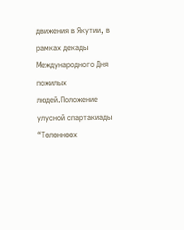движения в Якутии, в рамках декады Международного Дня пожилых людей.Положение улусной спартакиады “Төлөннөөх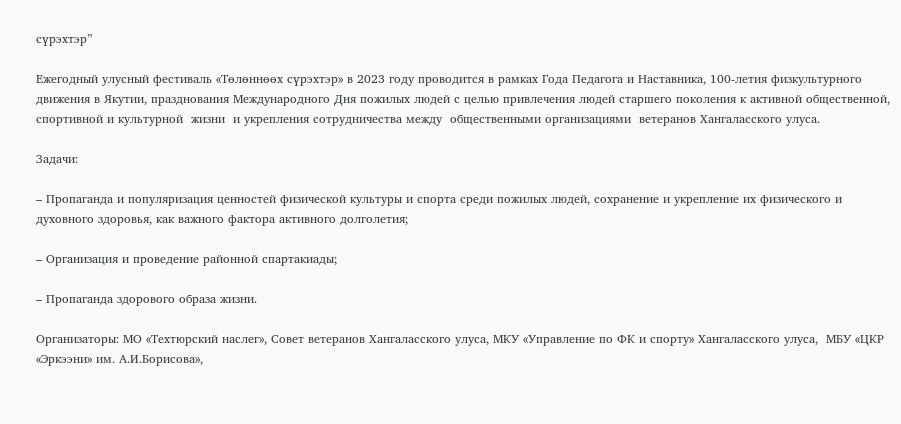сүрэхтэр”

Ежегодный улусный фестиваль «Төлөннөөх сүрэхтэр» в 2023 году проводится в рамках Года Педагога и Наставника, 100-летия физкультурного движения в Якутии, празднования Международного Дня пожилых людей с целью привлечения людей старшего поколения к активной общественной, спортивной и культурной  жизни  и укрепления сотрудничества между  общественными организациями  ветеранов Хангаласского улуса.

Задачи:

– Пропаганда и популяризация ценностей физической культуры и спорта среди пожилых людей, сохранение и укрепление их физического и духовного здоровья, как важного фактора активного долголетия;

– Организация и проведение районной спартакиады;

– Пропаганда здорового образа жизни.

Организаторы: МО «Техтюрский наслег», Совет ветеранов Хангаласского улуса, МКУ «Управление по ФК и спорту» Хангаласского улуса,  МБУ «ЦКР «Эркээни» им. А.И.Борисова»,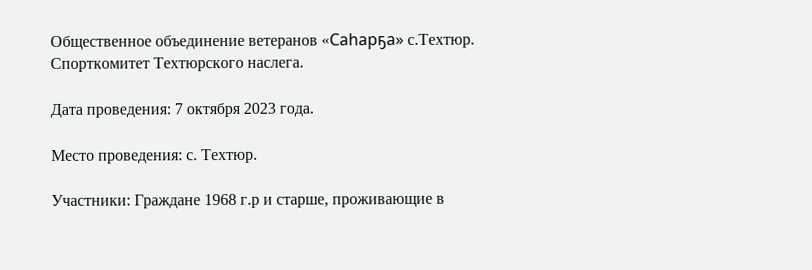Общественное объединение ветеранов «Саһарҕа» с.Техтюр. Спорткомитет Техтюрского наслега.

Дата проведения: 7 октября 2023 года.

Место проведения: с. Техтюр.

Участники: Граждане 1968 г.р и старше, проживающие в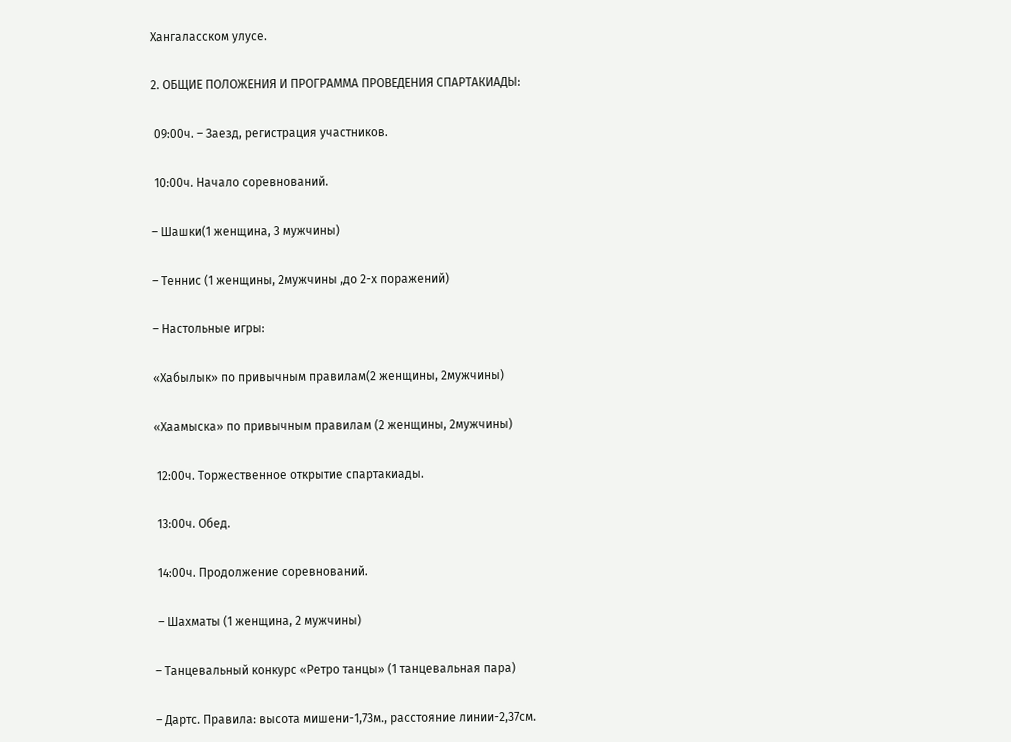Хангаласском улусе.

2. ОБЩИЕ ПОЛОЖЕНИЯ И ПРОГРАММА ПРОВЕДЕНИЯ СПАРТАКИАДЫ:

 09:00ч. – Заезд, регистрация участников.

 10:00ч. Начало соревнований.

– Шашки(1 женщина, 3 мужчины)

– Теннис (1 женщины, 2мужчины ,до 2-х поражений)

– Настольные игры:

«Хабылык» по привычным правилам(2 женщины, 2мужчины)

«Хаамыска» по привычным правилам (2 женщины, 2мужчины)

 12:00ч. Торжественное открытие спартакиады.

 13:00ч. Обед.

 14:00ч. Продолжение соревнований.

 – Шахматы (1 женщина, 2 мужчины)

– Танцевальный конкурс «Ретро танцы» (1 танцевальная пара)

– Дартс. Правила: высота мишени-1,73м., расстояние линии-2,37см.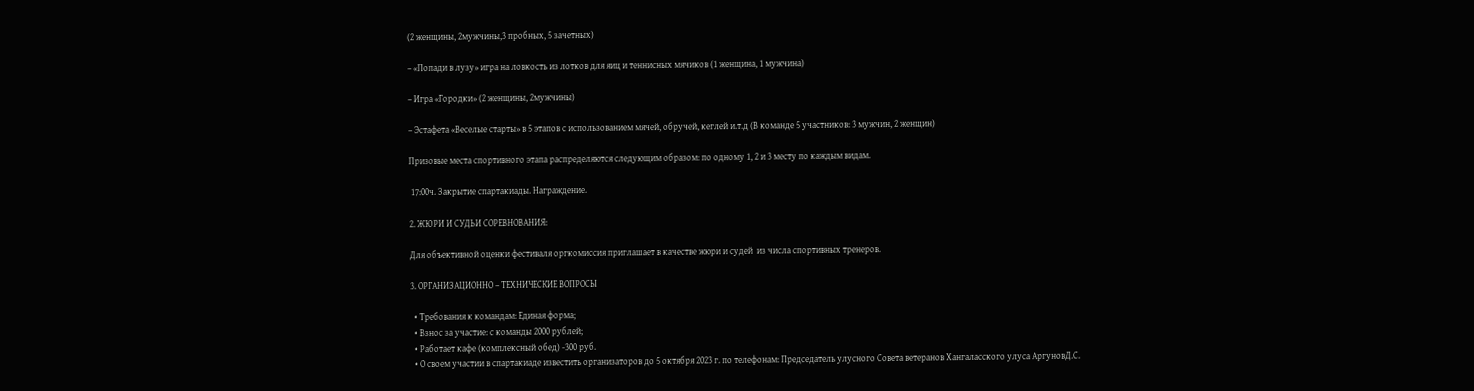(2 женщины, 2мужчины,3 пробных, 5 зачетных)

– «Попади в лузу» игра на ловкость из лотков для яиц и теннисных мячиков (1 женщина, 1 мужчина)

– Игра «Городки» (2 женщины, 2мужчины)

– Эстафета «Веселые старты» в 5 этапов с использованием мячей, обручей, кеглей и.т.д (В команде 5 участников: 3 мужчин, 2 женщин)

Призовые места спортивного этапа распределяются следующим образом: по одному 1, 2 и 3 месту по каждым видам.

 17:00ч. Закрытие спартакиады. Награждение.

2. ЖЮРИ И СУДЬИ СОРЕВНОВАНИЯ:

Для объективной оценки фестиваля оргкомиссия приглашает в качестве жюри и судей  из числа спортивных тренеров.

3. ОРГАНИЗАЦИОННО – ТЕХНИЧЕСКИЕ ВОПРОСЫ

  • Требования к командам: Единая форма;
  • Взнос за участие: с команды 2000 рублей;
  • Работает кафе (комплексный обед) -300 руб.
  • О своем участии в спартакиаде известить организаторов до 5 октября 2023 г. по телефонам: Председатель улусного Совета ветеранов Хангаласского улуса АргуновД.С.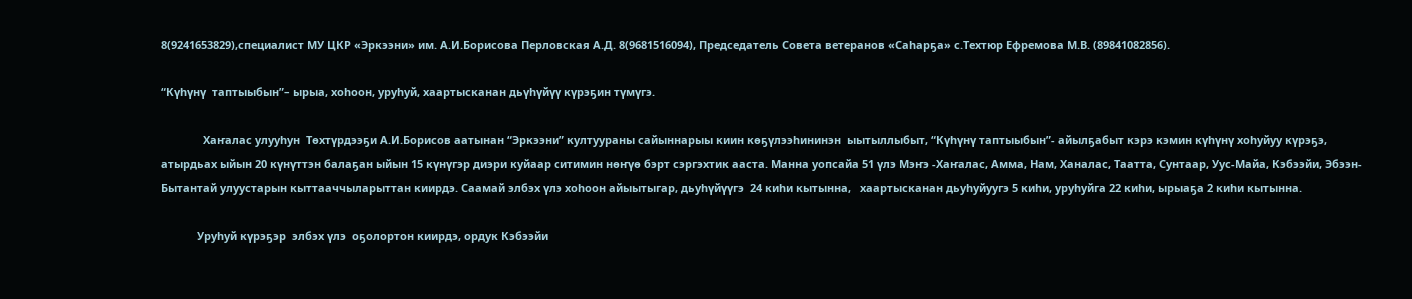8(9241653829),специалист МУ ЦКР «Эркээни» им. А.И.Борисова Перловская А.Д. 8(9681516094), Председатель Совета ветеранов «Саһарҕа» с.Техтюр Ефремова М.В. (89841082856).

“Күһүнү  таптыыбын”– ырыа, хоһоон, уруһуй, хаартысканан дьүһүйүү күрэҕин түмүгэ.

              Хаҥалас улууһун  Төхтүрдээҕи А.И.Борисов аатынан “Эркээни” култуураны сайыннарыы киин көҕүлээһининэн  ыытыллыбыт, “Күһүнү таптыыбын”- айылҕабыт кэрэ кэмин күһүнү хоһуйуу күрэҕэ, атырдьах ыйын 20 күнүттэн балаҕан ыйын 15 күнүгэр диэри куйаар ситимин нөҥүө бэрт сэргэхтик ааста. Манна уопсайа 51 үлэ Мэҥэ -Хаҥалас, Амма, Нам, Ханалас, Таатта, Сунтаар, Уус-Майа, Кэбээйи, Эбээн- Бытантай улуустарын кыттааччыларыттан киирдэ. Саамай элбэх үлэ хоһоон айыытыгар, дьуһүйүүгэ  24 киһи кытынна,   хаартысканан дьуһуйуугэ 5 киһи, уруһуйга 22 киһи, ырыаҕа 2 киһи кытынна.

            Уруһуй күрэҕэр  элбэх үлэ  оҕолортон киирдэ, ордук Кэбээйи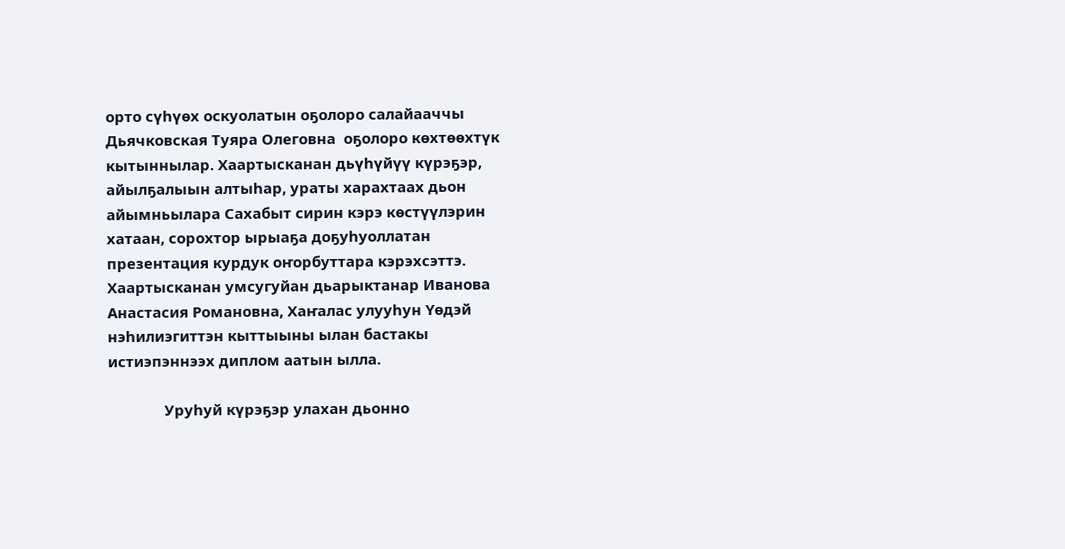орто сүһүөх оскуолатын оҕолоро салайааччы Дьячковская Туяра Олеговна  оҕолоро көхтөөхтүк кытыннылар. Хаартысканан дьүһүйүү күрэҕэр, айылҕалыын алтыһар, ураты харахтаах дьон айымньылара Сахабыт сирин кэрэ көстүүлэрин хатаан, сорохтор ырыаҕа доҕуһуоллатан презентация курдук оҥорбуттара кэрэхсэттэ. Хаартысканан умсугуйан дьарыктанар Иванова Анастасия Романовна, Хаҥалас улууһун Үөдэй нэһилиэгиттэн кыттыыны ылан бастакы истиэпэннээх диплом аатын ылла.

              Уруһуй күрэҕэр улахан дьонно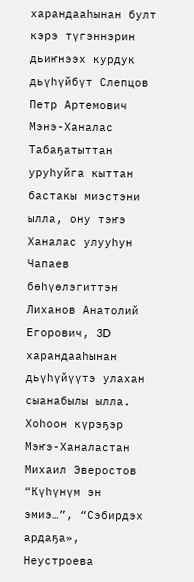харандааһынан булт кэрэ түгэннэрин дьиҥнээх курдук дьүһүйбүт Слепцов Петр Артемович Мэнэ-Ханалас Табаҕатыттан  уруһуйга кыттан  бастакы миэстэни ылла, ону тэҥэ Ханалас улууһун Чапаев бөһүөлэгиттэн Лиханов Анатолий       Егорович, 3D харандааһынан дьүһүйүүтэ улахан сыанабылы ылла. Хоһоон күрэҕэр Мэҥэ-Ханаластан Михаил Эверостов “Күһүнүм эн эмиэ…”, “Сэбирдэх ардаҕа», Неустроева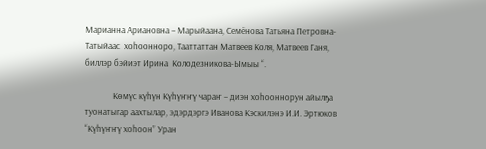Марианна Ариановна – Марыйаана, Семёнова Татьяна Петровна-Татыйаас  хоһоонноро, Тааттаттан Матвеев Коля, Матвеев Ганя,  биллэр бэйиэт Ирина  Колодезникова-Ымыы “.

              Көмүс күһүн Күһүҥҥү чараҥ – диэн хоһооннорун айылҕа туонатыгар аахтылар, эдэрдэргэ Иванова Кэскилэнэ И.И. Эртюков “Күһүҥҥү хоһоон” Уран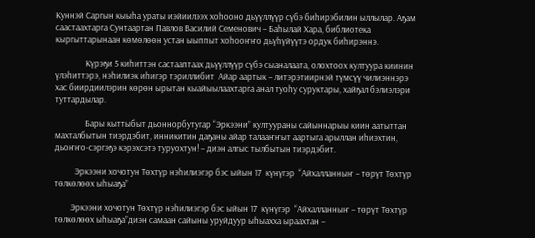Куннэй Саргын кыыһа ураты иэйиилээх хоһооно дьүүллүүр сүбэ биһирэбилин ыллылар. Аҕам саастаахтарга Сунтаартан Павлов Василий Семенович – Баһылай Хара, библиотека кыргыттарынаан көмөлөөн устан ыыппыт хоһооҥҥо дьүһүйүүтэ ордук биһирэннэ.

               Күрэҕи 5 киһиттэн састааптаах дьүүллүүр сүбэ сыаналаата, олохтоох култуура киинин үлэһиттэрэ, нэһилиэк иһигэр тэриллибит  Айар аартык – литэрэтиирнэй түмсүү чилиэннэрэ хас биирдиилэрин көрөн ырытан кыайыылаахтарга анал туоһу суруктары, хайҕал бэлиэлэри туттардылар.

               Бары кыттыбыт дьоннорбутугар “Эркээни” култуураны сайыннарыы киин аатыттан махталбытын тиэрдэбит, инникитин даҕаны айар талааҥҥыт аартыга арыллан иһиэхтин, дьоҥҥо-сэргэҕэ кэрэхсэтэ туруохтун! – диэн алгыс тылбытын тиэрдэбит.

          Эркээни хочотун Төхтүр нэһилиэгэр бэс ыйын 17  күнүгэр  “Айхалланныҥ – төрүт Төхтүр төлкөлөөх ыһыаҕа”

        Эркээни хочотун Төхтүр нэһилиэгэр бэс ыйын 17  күнүгэр  “Айхалланныҥ – төрүт Төхтүр төлкөлөөх ыһыаҕа”диэн самаан сайыны уруйдуур ыһыахха ыраахтан –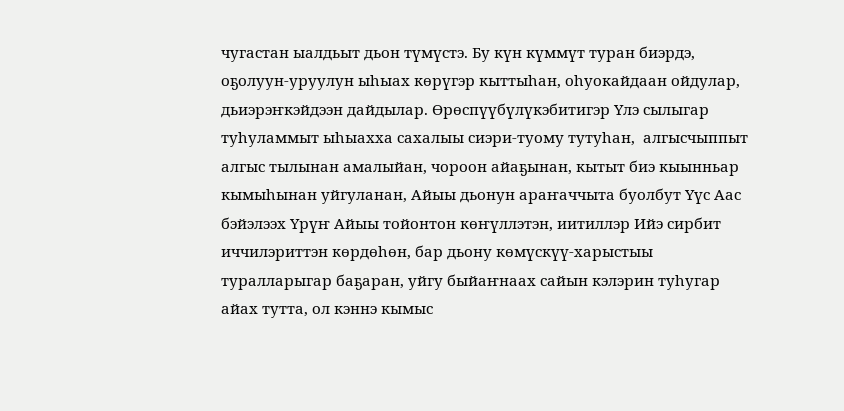чугастан ыалдьыт дьон түмүстэ. Бу күн күммүт туран биэрдэ, оҕолуун-уруулун ыһыах көрүгэр кыттыһан, оһуокайдаан ойдулар, дьиэрэҥкэйдээн дайдылар. Өрөспүүбүлүкэбитигэр Үлэ сылыгар туһуламмыт ыһыахха сахалыы сиэри-туому тутуһан,  алгысчыппыт алгыс тылынан амалыйан, чороон айаҕынан, кытыт биэ кыынньар кымыһынан уйгуланан, Айыы дьонун араҥаччыта буолбут Үүс Аас бэйэлээх Үрүҥ Айыы тойонтон көҥүллэтэн, иитиллэр Ийэ сирбит иччилэриттэн көрдөһөн, бар дьону көмүскүү-харыстыы туралларыгар баҕаран, уйгу быйаҥнаах сайын кэлэрин туһугар айах тутта, ол кэннэ кымыс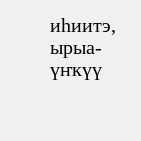иһиитэ, ырыа-үҥкүү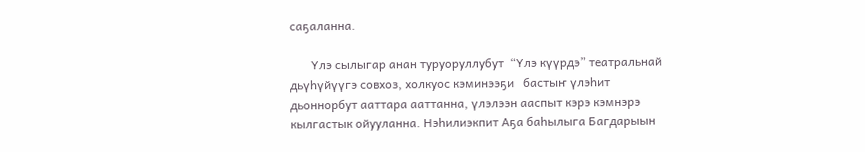саҕаланна.

       Үлэ сылыгар анан туруоруллубут  “Үлэ күүрдэ” театральнай дьүһүйүүгэ совхоз, холкуос кэминээҕи   бастыҥ үлэһит дьоннорбут ааттара ааттанна, үлэлээн ааспыт кэрэ кэмнэрэ кылгастык ойууланна. Нэһилиэкпит Аҕа баһылыга Багдарыын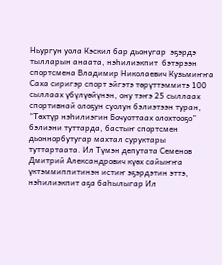Ньургун уола Кэскил бар дьонугар  эҕэрдэ тылларын анаата, нэһилиэкпит  бэтэрээн спортсмена Владимир Николаевич Кузьмиҥҥа Саха сиригэр спорт эйгэтэ төрүттэммитэ 100 сыллаах үбүлүөйүнэн, ону тэҥэ 25 сыллаах спортивнай олоҕун суолун бэлиэтээн туран, “Төхтүр нэһилиэгин Бочуоттаах олохтооҕо” бэлиэни туттарда, бастыҥ спортсмен дьоннорбутугар махтал суруктары туттартаата. Ил Түмэн депутата Семенов Дмитрий Александрович күөх сайыҥҥа үктэммиппитинэн истиҥ эҕэрдэтин эттэ, нэһилиэкпит аҕа баһылыгар Ил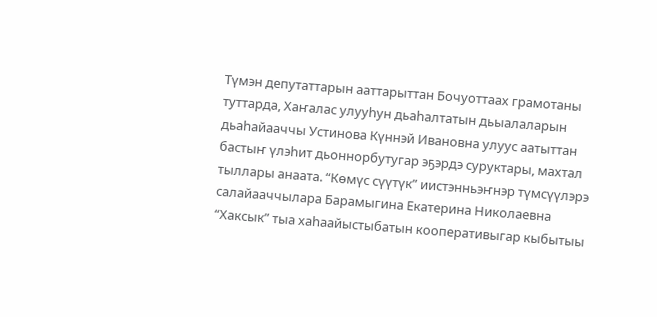Түмэн депутаттарын ааттарыттан Бочуоттаах грамотаны туттарда, Хаҥалас улууһун дьаһалтатын дьыалаларын дьаһайааччы Устинова Күннэй Ивановна улуус аатыттан бастыҥ үлэһит дьоннорбутугар эҕэрдэ суруктары, махтал тыллары анаата. “Көмүс сүүтүк” иистэнньэҥнэр түмсүүлэрэ салайааччылара Барамыгина Екатерина Николаевна “Хаксык” тыа хаһаайыстыбатын кооперативыгар кыбытыы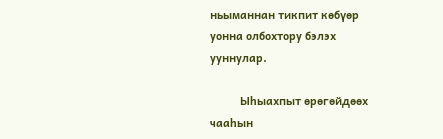ньыманнан тикпит көбүөр уонна олбохтору бэлэх ууннулар.

          Ыһыахпыт өрөгөйдөөх чааһын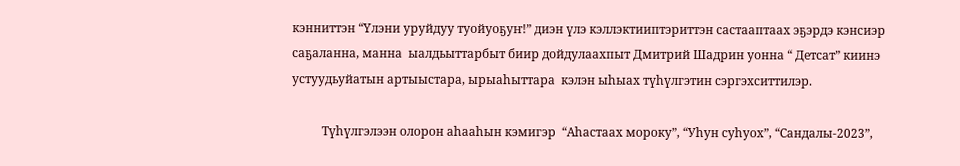кэнниттэн “Үлэни уруйдуу туойуоҕуҥ!” диэн үлэ кэллэктииптэриттэн састааптаах эҕэрдэ кэнсиэр саҕаланна, манна  ыалдьыттарбыт биир дойдулаахпыт Дмитрий Шадрин уонна “ Детсат” киинэ устуудьуйатын артыыстара, ырыаһыттара  кэлэн ыһыах түһүлгэтин сэргэхситтилэр.

          Түһүлгэлээн олорон аһааһын кэмигэр  “Аһастаах мороку”, “Уһун суһуох”, “Сандалы-2023”,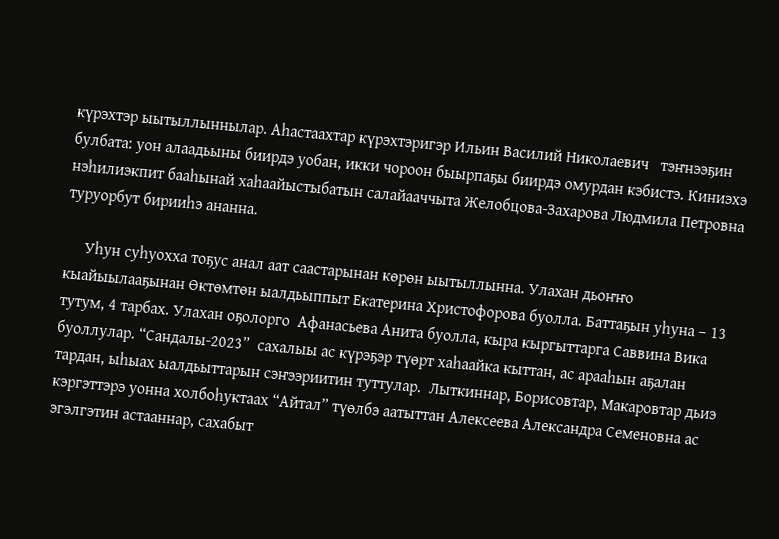күрэхтэр ыытыллыннылар. Аһастаахтар күрэхтэригэр Ильин Василий Николаевич   тэҥнээҕин булбата: уон алаадьыны биирдэ уобан, икки чороон быырпаҕы биирдэ омурдан кэбистэ. Киниэхэ нэһилиэкпит бааһынай хаһаайыстыбатын салайааччыта Желобцова-Захарова Людмила Петровна туруорбут бирииһэ ананна.

     Уһун суһуохха тоҕус анал аат саастарынан көрөн ыытыллынна. Улахан дьоҥҥо кыайыылааҕынан Өктөмтөн ыалдьыппыт Екатерина Христофорова буолла. Баттаҕын уһуна – 13 тутум, 4 тарбах. Улахан оҕолорго  Афанасьева Анита буолла, кыра кыргыттарга Саввина Вика буоллулар. “Сандалы-2023”  сахалыы ас күрэҕэр түөрт хаһаайка кыттан, ас арааһын аҕалан тардан, ыһыах ыалдьыттарын сэҥээриитин туттулар.  Лыткиннар, Борисовтар, Макаровтар дьиэ кэргэттэрэ уонна холбоһуктаах “Айтал” түөлбэ аатыттан Алексеева Александра Семеновна ас эгэлгэтин астааннар, сахабыт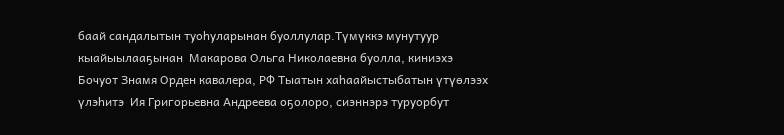баай сандалытын туоһуларынан буоллулар.Түмүккэ мунутуур кыайыылааҕынан  Макарова Ольга Николаевна буолла, киниэхэ  Бочуот Знамя Орден кавалера, РФ Тыатын хаһаайыстыбатын үтүөлээх үлэһитэ  Ия Григорьевна Андреева оҕолоро, сиэннэрэ туруорбут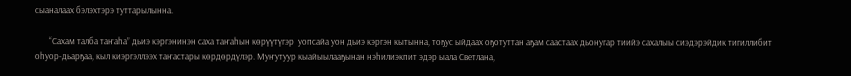сыаналаах бэлэхтэрэ туттарылынна.

       “Сахам талба таҥаһа” дьиэ кэргэнинэн саха таҥаһын көрүүтүгэр  уопсайа уон дьиэ кэргэн кытынна, тоҕус ыйдаах оҕотуттан аҕам саастаах дьонугар тиийэ сахалыы сиэдэрэйдик тигиллибит оһуор-дьарҕаа, кыл киэргэллээх таҥастары көрдөрдүлэр. Муҥутуур кыайыылааҕынан нэһилиэкпит эдэр ыала Светлана,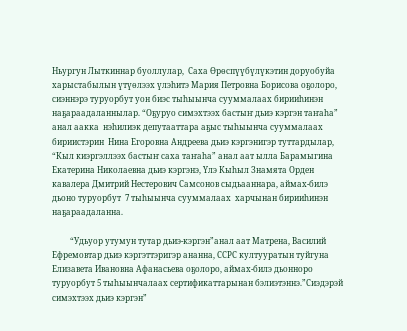Ньургун Лыткиннар буоллулар,  Саха Өрөспүүбүлүкэтин доруобуйа харыстабылын үтүөлээх үлэһитэ Мария Петровна Борисова оҕолоро, сиэннэрэ туруорбут уон биэс тыһыынча сууммалаах бирииһинэн наҕараадаланнылар. “Оҕуруо симэхтээх бастыҥ дьиэ кэргэн таҥаһа” анал аакка  нэһилиэк депутааттара аҕыс тыһыынча сууммалаах бириистэрин  Нина Егоровна Андреева дьиэ кэргэнигэр туттардылар, “Кыл киэргэллээх бастыҥ саха таҥаһа” анал аат ылла Барамыгина Екатерина Николаевна дьиэ кэргэнэ, Үлэ Кыһыл Знамята Орден кавалера Дмитрий Нестерович Самсонов сыдьааннара, аймах-билэ дьоно туруорбут  7 тыһыынча сууммалаах  харчынан бирииһинэн наҕараадаланна.

         “Удьуор утумун тутар дьиэ-кэргэн”анал аат Матрена, Василий Ефремовтар дьиэ кэргэттэригэр ананна, ССРС култууратын туйгуна Елизавета Ивановна Афанасьева оҕолоро, аймах-билэ дьонноро туруорбут 5 тыһыынчалаах сертификаттарынан бэлиэтэннэ.”Сиэдэрэй симэхтээх дьиэ кэргэн”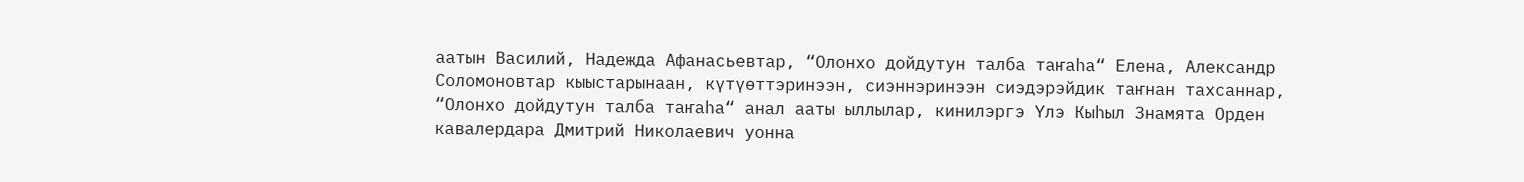аатын Василий, Надежда Афанасьевтар, “Олонхо дойдутун талба таҥаһа“ Елена, Александр Соломоновтар кыыстарынаан, күтүөттэринээн, сиэннэринээн сиэдэрэйдик таҥнан тахсаннар, “Олонхо дойдутун талба таҥаһа“ анал ааты ыллылар, кинилэргэ Үлэ Кыһыл Знамята Орден кавалердара Дмитрий Николаевич уонна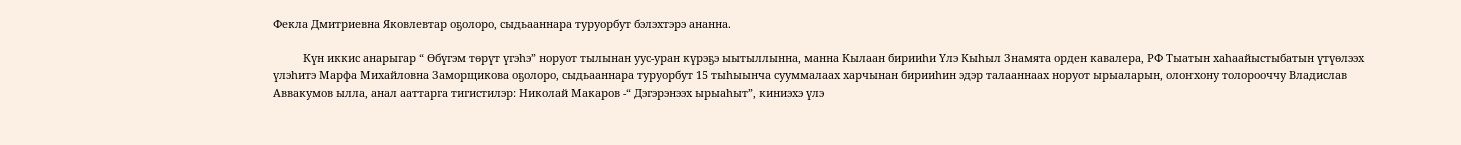Фекла Дмитриевна Яковлевтар оҕолоро, сыдьааннара туруорбут бэлэхтэрэ ананна.

          Күн иккис анарыгар “ Өбүгэм төрүт үгэһэ” норуот тылынан уус-уран күрэҕэ ыытыллынна, манна Кылаан бирииһи Үлэ Кыһыл Знамята орден кавалера, РФ Тыатын хаһаайыстыбатын үтүөлээх үлэһитэ Марфа Михайловна Заморщикова оҕолоро, сыдьааннара туруорбут 15 тыһыынча сууммалаах харчынан бирииһин эдэр талааннаах норуот ырыаларын, олоҥхону толорооччу Владислав Аввакумов ылла, анал ааттарга тигистилэр: Николай Макаров -“ Дэгэрэнээх ырыаһыт”, киниэхэ үлэ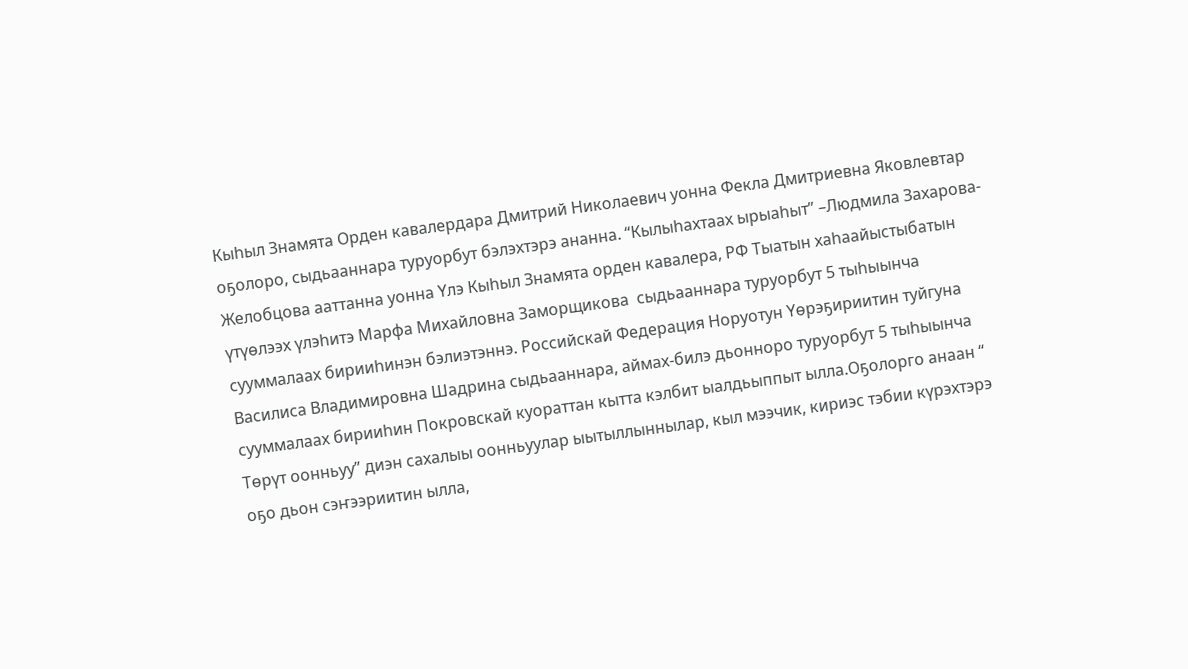Кыһыл Знамята Орден кавалердара Дмитрий Николаевич уонна Фекла Дмитриевна Яковлевтар оҕолоро, сыдьааннара туруорбут бэлэхтэрэ ананна. “Кылыһахтаах ырыаһыт” –Людмила Захарова-Желобцова ааттанна уонна Үлэ Кыһыл Знамята орден кавалера, РФ Тыатын хаһаайыстыбатын үтүөлээх үлэһитэ Марфа Михайловна Заморщикова  сыдьааннара туруорбут 5 тыһыынча сууммалаах бирииһинэн бэлиэтэннэ. Российскай Федерация Норуотун Үөрэҕириитин туйгуна Василиса Владимировна Шадрина сыдьааннара, аймах-билэ дьонноро туруорбут 5 тыһыынча сууммалаах бирииһин Покровскай куораттан кытта кэлбит ыалдьыппыт ылла.Оҕолорго анаан “ Төрүт оонньуу” диэн сахалыы оонньуулар ыытыллыннылар, кыл мээчик, кириэс тэбии күрэхтэрэ оҕо дьон сэҥээриитин ылла,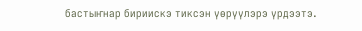бастыҥнар бириискэ тиксэн үөрүүлэрэ үрдээтэ.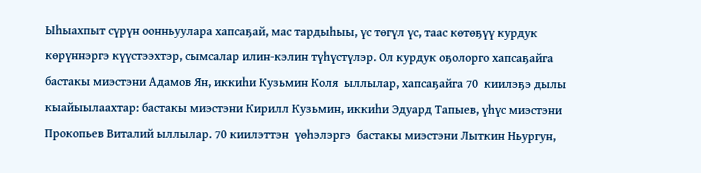Ыһыахпыт сүрүн оонньуулара хапсаҕай, мас тардыһыы, үс төгүл үс, таас көтөҕүү курдук көрүннэргэ күүстээхтэр, сымсалар илин-кэлин түһүстүлэр. Ол курдук оҕолорго хапсаҕайга бастакы миэстэни Адамов Ян, иккиһи Кузьмин Коля  ыллылар, хапсаҕайга 70  киилэҕэ дылы кыайыылаахтар: бастакы миэстэни Кирилл Кузьмин, иккиһи Эдуард Тапыев, үһүс миэстэни Прокопьев Виталий ыллылар. 70 киилэттэн  үөһэлэргэ  бастакы миэстэни Лыткин Ньургун,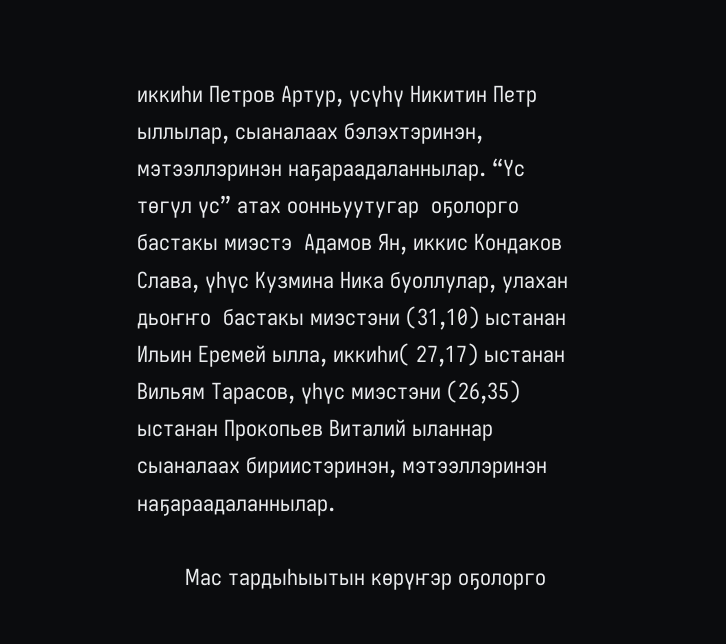иккиһи Петров Артур, үсүһү Никитин Петр ыллылар, сыаналаах бэлэхтэринэн, мэтээллэринэн наҕараадаланнылар. “Үс төгүл үс” атах оонньуутугар  оҕолорго бастакы миэстэ  Адамов Ян, иккис Кондаков Слава, үһүс Кузмина Ника буоллулар, улахан дьоҥҥо  бастакы миэстэни (31,10) ыстанан Ильин Еремей ылла, иккиһи( 27,17) ыстанан Вильям Тарасов, үһүс миэстэни (26,35) ыстанан Прокопьев Виталий ыланнар сыаналаах бириистэринэн, мэтээллэринэн наҕараадаланнылар.

        Мас тардыһыытын көрүҥэр оҕолорго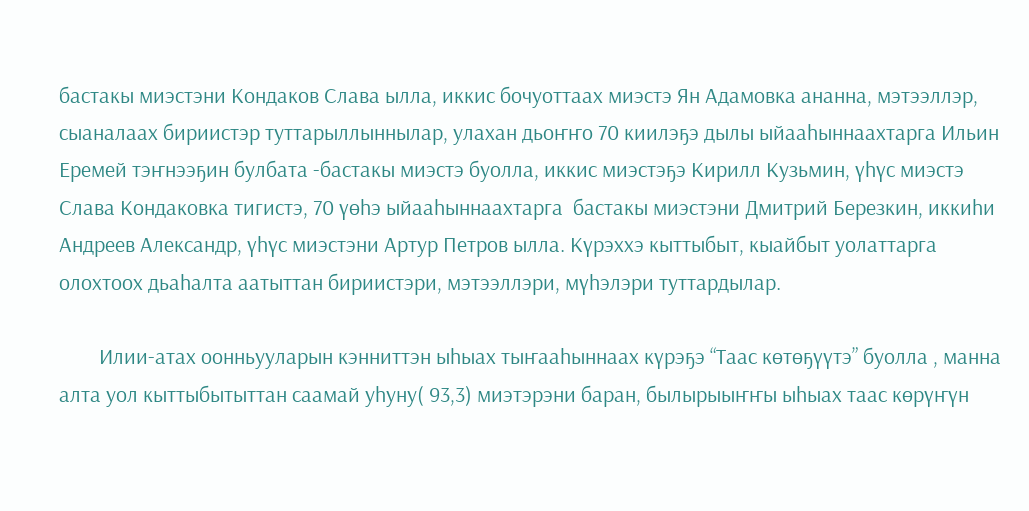бастакы миэстэни Кондаков Слава ылла, иккис бочуоттаах миэстэ Ян Адамовка ананна, мэтээллэр, сыаналаах бириистэр туттарыллыннылар, улахан дьоҥҥо 70 киилэҕэ дылы ыйааһыннаахтарга Ильин Еремей тэҥнээҕин булбата -бастакы миэстэ буолла, иккис миэстэҕэ Кирилл Кузьмин, үһүс миэстэ Слава Кондаковка тигистэ, 70 үөһэ ыйааһыннаахтарга  бастакы миэстэни Дмитрий Березкин, иккиһи Андреев Александр, үһүс миэстэни Артур Петров ылла. Күрэххэ кыттыбыт, кыайбыт уолаттарга олохтоох дьаһалта аатыттан бириистэри, мэтээллэри, мүһэлэри туттардылар.

        Илии-атах оонньууларын кэнниттэн ыһыах тыҥааһыннаах күрэҕэ “Таас көтөҕүүтэ” буолла , манна алта уол кыттыбытыттан саамай уһуну( 93,3) миэтэрэни баран, былырыыҥҥы ыһыах таас көрүҥүн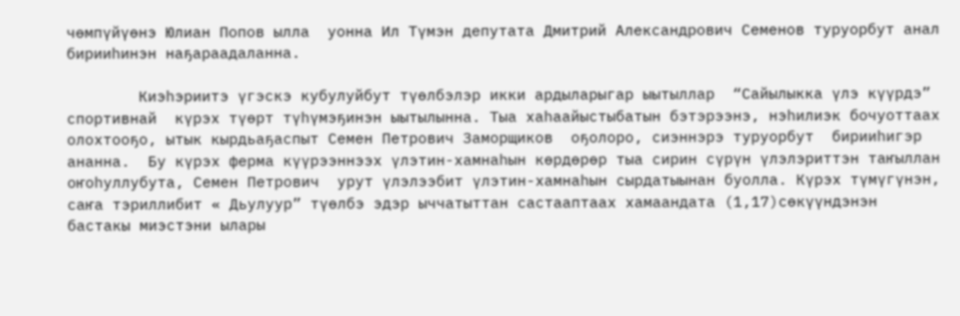чөмпүйүөнэ Юлиан Попов ылла  уонна Ил Түмэн депутата Дмитрий Александрович Семенов туруорбут анал бирииһинэн наҕараадаланна.

        Киэһэриитэ үгэскэ кубулуйбут түөлбэлэр икки ардыларыгар ыытыллар  “Сайылыкка үлэ күүрдэ” спортивнай  күрэх түөрт түһүмэҕинэн ыытылынна. Тыа хаһаайыстыбатын бэтэрээнэ, нэһилиэк бочуоттаах олохтооҕо, ытык кырдьаҕаспыт Семен Петрович Заморщиков  оҕолоро, сиэннэрэ туруорбут  бирииһигэр ананна.  Бу күрэх ферма күүрээннээх үлэтин-хамнаһын көрдөрөр тыа сирин сүрүн үлэлэриттэн таҥыллан оҥоһуллубута, Семен Петрович  урут үлэлээбит үлэтин-хамнаһын сырдатыынан буолла. Күрэх түмүгүнэн, саҥа тэриллибит « Дьулуур” түөлбэ эдэр ыччатыттан састааптаах хамаандата (1,17)сөкүүндэнэн  бастакы миэстэни ылары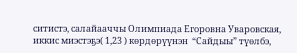ситистэ, салайааччы Олимпиада Егоровна Уваровская, иккис миэстэҕэ( 1,23 ) көрдөрүүнэн  “Сайдыы” түөлбэ,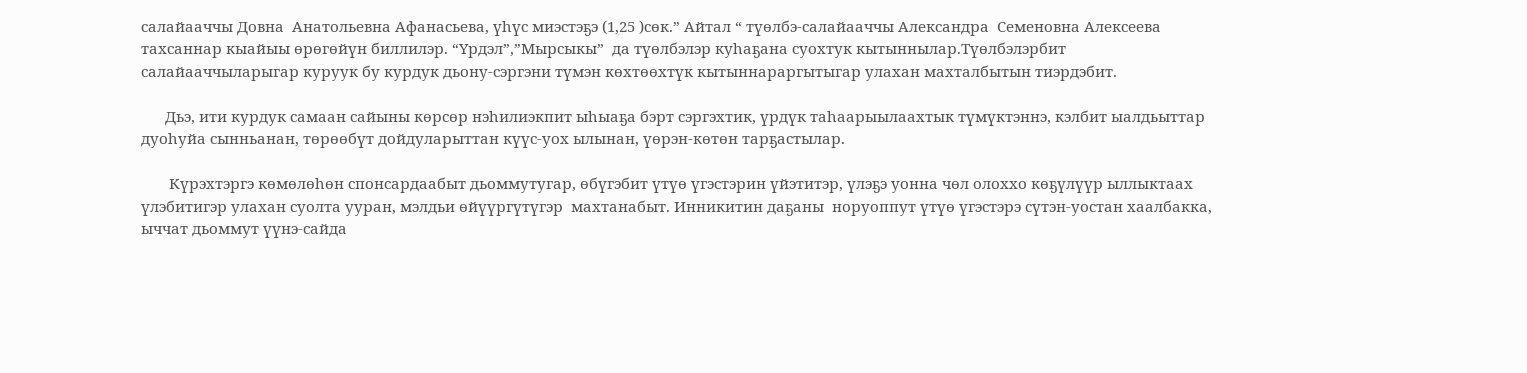салайааччы Довна  Анатольевна Афанасьева, үһүс миэстэҕэ (1,25 )сөк.” Айтал “ түөлбэ-салайааччы Александра  Семеновна Алексеева  тахсаннар кыайыы өрөгөйүн биллилэр. “Үрдэл”,”Мырсыкы”  да түөлбэлэр куһаҕана суохтук кытыннылар.Түөлбэлэрбит салайааччыларыгар куруук бу курдук дьону-сэргэни түмэн көхтөөхтүк кытыннараргытыгар улахан махталбытын тиэрдэбит.

      Дьэ, ити курдук самаан сайыны көрсөр нэһилиэкпит ыһыаҕа бэрт сэргэхтик, үрдүк таһаарыылаахтык түмүктэннэ, кэлбит ыалдьыттар дуоһуйа сынньанан, төрөөбүт дойдуларыттан күүс-уох ылынан, үөрэн-көтөн тарҕастылар.

       Күрэхтэргэ көмөлөһөн спонсардаабыт дьоммутугар, өбүгэбит үтүө үгэстэрин үйэтитэр, үлэҕэ уонна чөл олоххо көҕүлүүр ыллыктаах үлэбитигэр улахан суолта ууран, мэлдьи өйүүргүтүгэр  махтанабыт. Инникитин даҕаны  норуоппут үтүө үгэстэрэ сүтэн-уостан хаалбакка, ыччат дьоммут үүнэ-сайда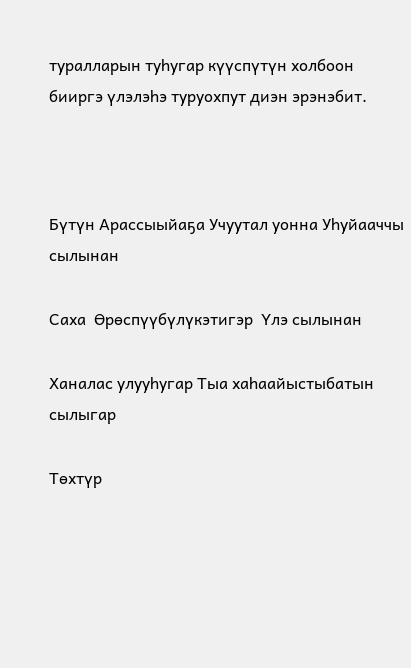туралларын туһугар күүспүтүн холбоон бииргэ үлэлэһэ туруохпут диэн эрэнэбит.



Бүтүн Арассыыйаҕа Учуутал уонна Уһуйааччы сылынан

Саха  Өрөспүүбүлүкэтигэр  Үлэ сылынан

Ханалас улууһугар Тыа хаһаайыстыбатын сылыгар

Төхтүр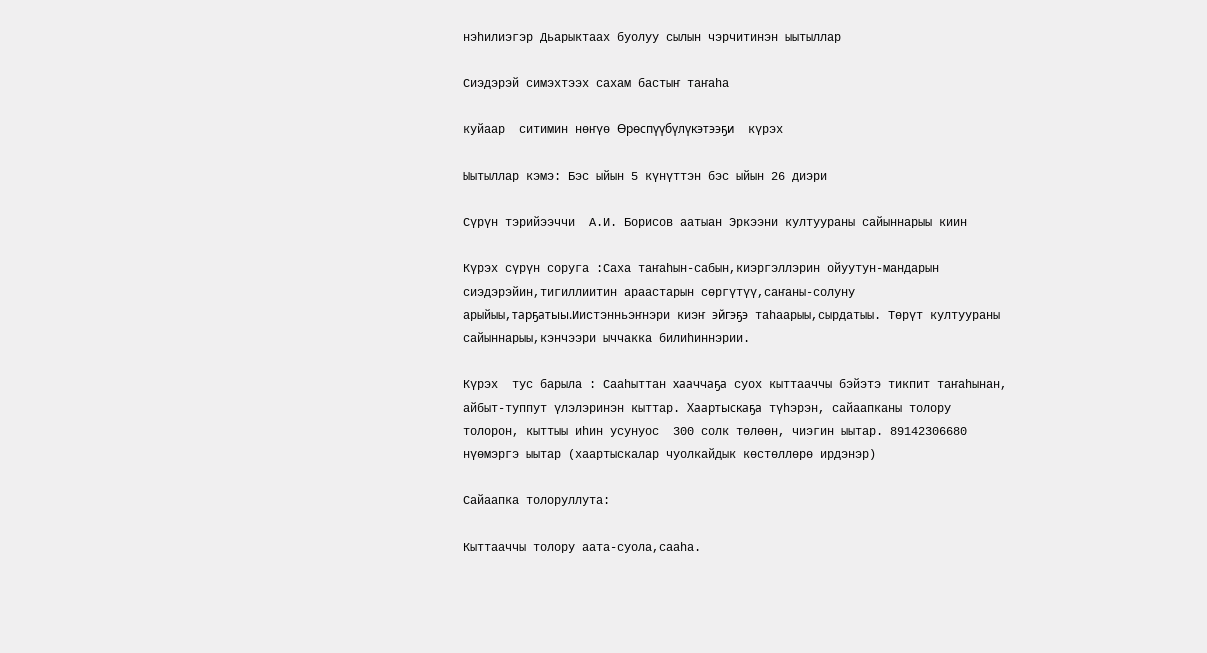нэһилиэгэр Дьарыктаах буолуу сылын чэрчитинэн ыытыллар

Сиэдэрэй симэхтээх сахам бастыҥ таҥаһа

куйаар  ситимин нөҥүө Өрөспүүбүлүкэтээҕи  күрэх

Ыытыллар кэмэ: Бэс ыйын 5 күнүттэн бэс ыйын 26 диэри

Сүрүн тэрийээччи  А.И. Борисов аатыан Эркээни култуураны сайыннарыы киин

Күрэх сүрүн соруга :Саха таҥаһын-сабын,киэргэллэрин ойуутун-мандарын сиэдэрэйин,тигиллиитин араастарын сөргүтүү,саҥаны-солуну арыйыы,тарҕатыы.Иистэнньэҥнэри киэҥ эйгэҕэ таһаарыы,сырдатыы. Төрүт култуураны сайыннарыы,кэнчээри ыччакка билиһиннэрии.

Күрэх  тус барыла : Сааһыттан хааччаҕа суох кыттааччы бэйэтэ тикпит таҥаһынан, айбыт-туппут үлэлэринэн кыттар. Хаартыскаҕа түһэрэн, сайаапканы толору толорон, кыттыы иһин усунуос  300 солк төлөөн, чиэгин ыытар. 89142306680 нүөмэргэ ыытар (хаартыскалар чуолкайдык көстөллөрө ирдэнэр)

Сайаапка толоруллута:

Кыттааччы толору аата-суола,сааһа.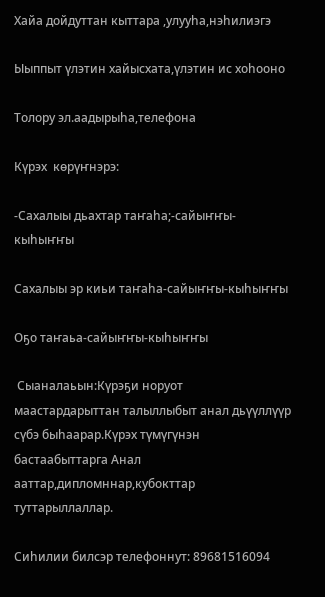Хайа дойдуттан кыттара ,улууһа,нэһилиэгэ

Ыыппыт үлэтин хайысхата,үлэтин ис хоһооно

Толору эл.аадырыһа,телефона

Күрэх  көрүҥнэрэ:

-Сахалыы дьахтар таҥаһа;-сайыҥҥы-кыһыҥҥы

Сахалыы эр киьи таҥаһа-сайыҥҥы-кыһыҥҥы

Оҕо таҥаьа-сайыҥҥы-кыһыҥҥы

 Сыаналаьын:Күрэҕи норуот маастардарыттан талыллыбыт анал дьүүллүүр сүбэ быһаарар.Күрэх түмүгүнэн бастаабыттарга Анал ааттар,дипломннар,кубокттар туттарыллаллар.

Сиһилии билсэр телефоннут: 89681516094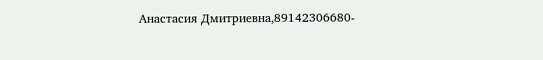Анастасия Дмитриевна,89142306680-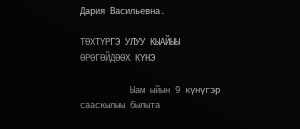Дария Васильевна.

ТӨХТҮРГЭ УЛУУ КЫАЙЫЫ ӨРӨГӨЙДӨӨХ КҮНЭ

          Ыам ыйын 9 күнүгэр сааскылыы былыта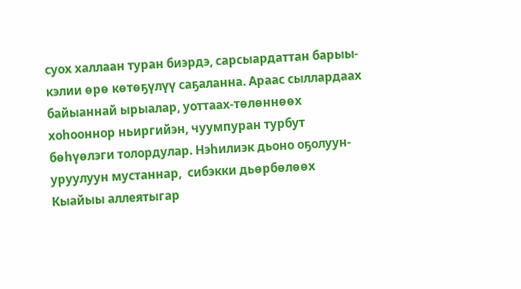суох халлаан туран биэрдэ, сарсыардаттан барыы-кэлии өрө көтөҕүлүү саҕаланна. Араас сыллардаах байыаннай ырыалар, уоттаах-төлөннөөх хоһооннор ньиргийэн, чуумпуран турбут бөһүөлэги толордулар. Нэһилиэк дьоно оҕолуун-уруулуун мустаннар,  сибэкки дьөрбөлөөх Кыайыы аллеятыгар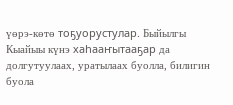үөрэ-көтө тоҕуорустулар. Быйылгы Кыайыы күнэ хаһааҥытааҕар да долгутуулаах, уратылаах буолла, билигин буола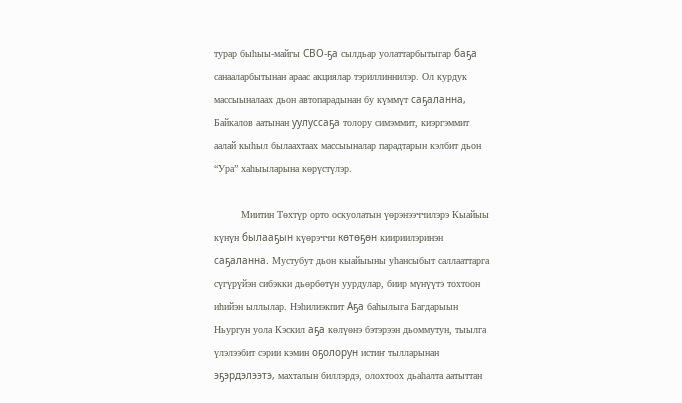турар быһыы-майгы СВО-ҕа сылдьар уолаттарбытыгар баҕа санааларбытынан араас акциялар тэриллиннилэр. Ол курдук массыыналаах дьон автопарадынан бу күммүт саҕаланна, Байкалов аатынан уулуссаҕа толору симэммит, киэргэммит аалай кыһыл былаахтаах массыыналар парадтарын кэлбит дьон “Ура” хаһыыларына көрүстүлэр.

         Миитин Төхтүр орто оскуолатын үөрэнээччилэрэ Кыайыы күнүн былааҕын күөрэччи көтөҕөн киириилэринэн саҕаланна. Мустубут дьон кыайыыны уһансыбыт саллааттарга сүгүрүйэн сибэкки дьөрбөтүн уурдулар, биир мүнүүтэ тохтоон иһийэн ыллылар. Нэһилиэкпит Аҕа баһылыга Багдарыын Ньургун уола Кэскил аҕа көлүөнэ бэтэрээн дьоммутун, тыылга үлэлээбит сэрии кэмин оҕолорун истиҥ тылларынан эҕэрдэлээтэ, махталын биллэрдэ, олохтоох дьаһалта аатыттан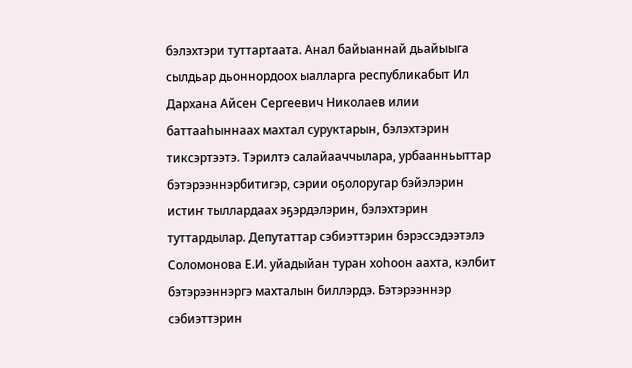бэлэхтэри туттартаата. Анал байыаннай дьайыыга сылдьар дьоннордоох ыалларга республикабыт Ил Дархана Айсен Сергеевич Николаев илии баттааһыннаах махтал суруктарын, бэлэхтэрин тиксэртээтэ. Тэрилтэ салайааччылара, урбаанньыттар бэтэрээннэрбитигэр, сэрии оҕолоругар бэйэлэрин истиҥ тыллардаах эҕэрдэлэрин, бэлэхтэрин туттардылар. Депутаттар сэбиэттэрин бэрэссэдээтэлэ Соломонова Е.И. уйадыйан туран хоһоон аахта, кэлбит бэтэрээннэргэ махталын биллэрдэ. Бэтэрээннэр сэбиэттэрин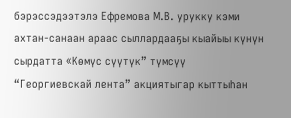бэрэссэдээтэлэ Ефремова М.В. урукку кэми ахтан-санаан араас сыллардааҕы кыайыы күнүн сырдатта «Көмүс сүүтүк” түмсүү “Георгиевскай лента” акциятыгар кыттыһан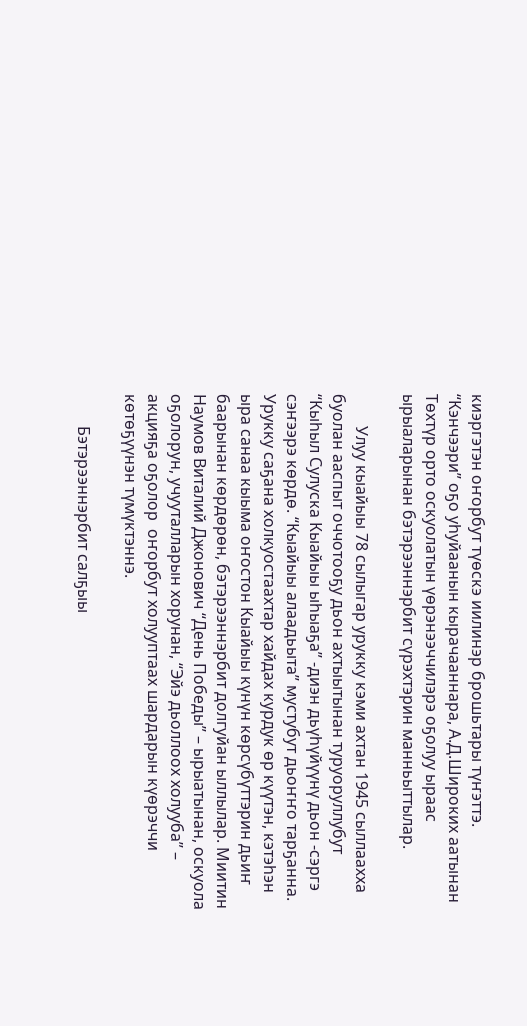киэргэтэн оҥорбут түөскэ иилинэр брошьтары түҥэттэ. “Кэнчээри” оҕо уһуйаанын кырачааннара, А.Д.Широких аатынан Төхтүр орто оскуолатын үөрэнээччилэрэ оҕолуу ыраас ырыаларынан бэтэрээннэрбит сүрэхтэрин манньыттылар.

        Улуу кыайыы 78 сылыгар урукку кэми ахтан 1945 сыллаахха буолан ааспыт оччотооҕу дьон ахтыытынан туруоруллубут “Кыһыл Сулуска Кыайыы ыһыаҕа” -диэн дьүһүйүүнү дьон -сэргэ сэҥээрэ көрдө. “Кыайыы алаадьыта” мустубут дьоҥҥо тарҕанна. Урукку саҕана холкуостаахтар хайдах курдук өр күүтэн, кэтэһэн ыра санаа кыыма оҥостон Кыайыы күнүн көрсүбүттэрин дьиҥ баарынан көрдөрөн, бэтэрээннэрбит долгуйан ыллылар. Миитин  Наумов Виталий Джонович “День Победы” – ырыатынан, оскуола оҕолорун, учууталларын хорунан, “Эйэ дьоллоох холууба” – акцияҕа оҕолор  оҥорбут холууптаах шардарын күөрэччи көтөҕүүнэн түмүктэннэ.

        Бэтэрээннэрбит салҕыы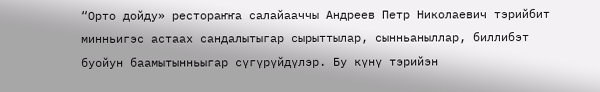“Орто дойду» рестораҥҥа салайааччы Андреев Петр Николаевич тэрийбит минньигэс астаах сандалытыгар сырыттылар, сынньаныллар, биллибэт буойун баамытынньыгар сүгүрүйдүлэр. Бу күнү тэрийэн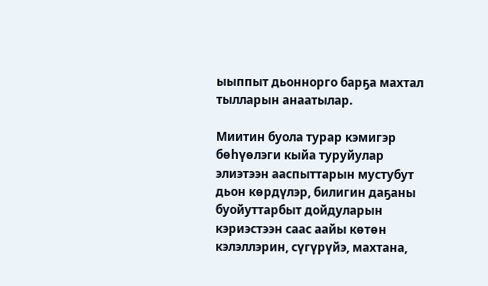ыыппыт дьоннорго барҕа махтал тылларын анаатылар.

Миитин буола турар кэмигэр бөһүөлэги кыйа туруйулар элиэтээн ааспыттарын мустубут дьон көрдүлэр, билигин даҕаны буойуттарбыт дойдуларын кэриэстээн саас аайы көтөн кэлэллэрин, сүгүрүйэ, махтана,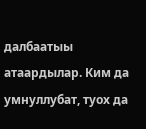далбаатыы атаардылар. Ким да умнуллубат, туох да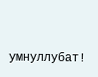умнуллубат!